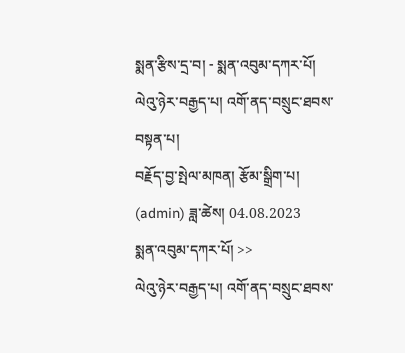སྨན་རྩིས་དྲ་བ། - སྨན་འབུམ་དཀར་པོ།
ལེའུ་ཉེར་བརྒྱད་པ། འགོ་ནད་བསྲུང་ཐབས་བསྟན་པ།
བརྗོད་བྱ་སྤེལ་མཁན། རྩོམ་སྒྲིག་པ། (admin) ཟླ་ཚེས། 04.08.2023
སྨན་འབུམ་དཀར་པོ། >>
ལེའུ་ཉེར་བརྒྱད་པ། འགོ་ནད་བསྲུང་ཐབས་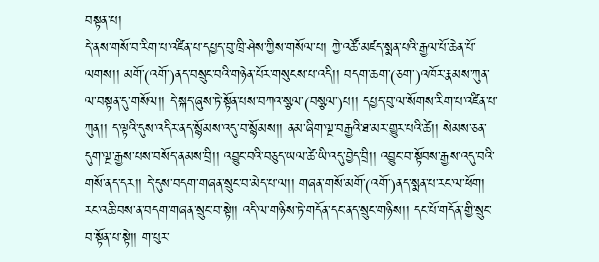བསྟན་པ།
དེ་ནས་གསོ་བ་རིག་པ་འཛིན་པ་དཔྱད་བུ་ཁྲི་ཤེས་ཀྱིས་གསོལ་པ། ཀྱེ་འཚོ་མཛད་སྨན་པའི་རྒྱལ་པོ་ཆེན་པོ་ལགས།། མགོ་(འགོ་)ནད་བསྲུང་བའི་གཉེན་པོར་གསུངས་པ་འདི།། བདག་ཆག་(ཅག་)འཁོར་རྣམས་ཀུན་ལ་བསྟན་དུ་གསོལ།། དེ་སྐད་ཞུས་ཏེ་སྟོན་པས་བཀའ་སྩལ་(བསྩལ་)པ།། དཔྱད་བུ་ལ་སོགས་རིག་པ་འཛིན་པ་ཀུན།། ད་ལྟའི་དུས་འདིར་ནད་སྙོམས་འདུ་བ་སྙོམས།། ནམ་ཞིག་ལྔ་བརྒྱའི་ཐ་མར་གྱུར་པའི་ཚེ།། སེམས་ཅན་དུག་ལྔ་རྒྱས་པས་བསོད་ནམས་བྲི།། འབྱུང་བའི་བཅུད་ཡལ་ཚེ་ཡི་འདུ་བྱེད་བྲི།། འབྱུང་བ་སྟོབས་རྒྱས་འདུ་བའི་གསོ་ནད་དར།། དེ་དུས་བདག་གཞན་སྲུང་བ་མེད་པ་ལ།། གཞན་གསོ་མགོ་(འགོ་)ནད་སྨན་པ་རང་ལ་ཕོག། རང་འཆི་བས་ན་བདག་གཞན་སྲུང་བ་སྟེ།། འདི་ལ་གཉིས་ཏེ་གདོན་དང་ནད་སྲུང་གཉིས།། དང་པོ་གདོན་གྱི་སྲུང་བ་སྟོན་པ་སྟེ།། ག་པུར་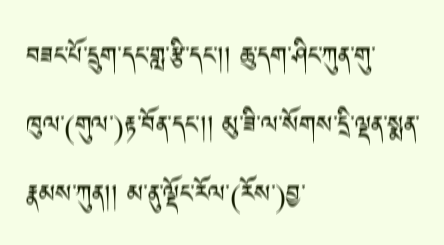བཟང་པོ་དྲུག་དང་གླ་རྩི་དང་།། ཆུ་དག་ཤིང་ཀུན་གུ་ཁུལ་(གུལ་)རྟ་བོན་དང་།། མུ་ཟི་ལ་སོགས་དྲི་ལྡན་སྨན་རྣམས་ཀུན།། མ་ནུ་ལྡོང་རོལ་(རོས་)བྱ་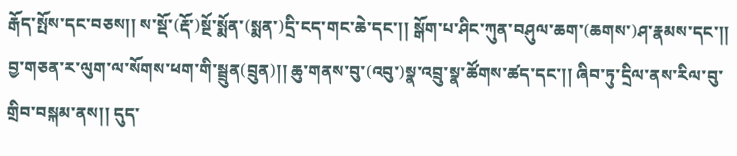རྒོད་སྤོས་དང་བཅས།། ས་སྡོ་(རྡོ་)སྔོ་སྨོན་(སྨན་)དྲི་ངད་གང་ཆེ་དང་།། སྒོག་པ་ཤིང་ཀུན་བཤུལ་ཆག་(ཆགས་)ཤ་རྣམས་དང་།། བྱ་གཅན་ར་ལུག་ལ་སོགས་ཕག་གི་སྦྲུན(བྲུན)།། ཆུ་གནས་བུ་(འབུ་)སྣ་འབྲུ་སྣ་ཚོགས་ཚད་དང་།། ཞིབ་ཏུ་དྲིལ་ནས་རིལ་བུ་གྲིབ་བསྐམ་ནས།། དུད་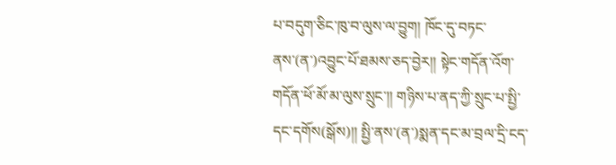པ་བདུག་ཅིང་ཁུ་བ་ལུས་ལ་བྱུག། ཁོང་དུ་བཏང་ནས་(ན་)འབྱུང་པོ་ཐམས་ཅད་བྱེར།། སྟེང་གདོན་འོག་གདོན་ཕོ་མོ་མ་ལུས་སྲུང་།། གཉིས་པ་ནད་ཀྱི་སྲུང་པ་སྤྱི་དང་དགོས(སྒོས)།། སྤྱི་ནས་(ན་)སྨན་དང་མ་བྲལ་དྲི་ངད་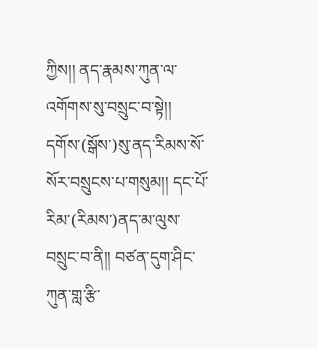ཀྱིས།། ནད་རྣམས་ཀུན་ལ་འགོགས་སུ་བསྲུང་བ་སྟེ།། དགོས་(སྒོས་)སུ་ནད་རིམས་སོ་སོར་བསྲུངས་པ་གསུམ།། དང་པོ་རིམ་(རིམས་)ནད་མ་ལུས་བསྲུང་བ་ནི།། བཙན་དུག་ཤིང་ཀུན་གླ་རྩི་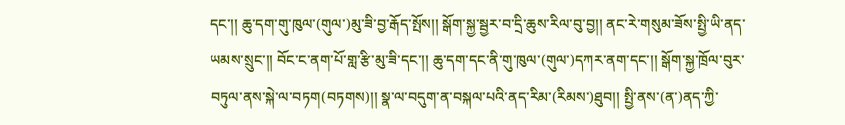དང་།། ཆུ་དག་གུ་ཁུལ་(གུལ་)མུ་ཟི་བྱ་རྒོད་སྤོས།། སྒོག་སྐྱ་སྦྱར་བ་དྲི་ཆུས་རིལ་བུ་བྱ།། ནང་རེ་གསུམ་ཟོས་སྤྱི་ཡི་ནད་ཡམས་སྲུང་།། བོང་ང་ནག་པོ་གླ་རྩི་མུ་ཟི་དང་།། ཆུ་དག་དང་ནི་གུ་ཁུལ་(གུལ་)དཀར་ནག་དང་།། སྒོག་སྐྱ་ཁྲོལ་བུར་བཏུལ་ནས་སྐེ་ལ་བཏག(བཏགས)།། སྣ་ལ་བདུག་ན་བསྐལ་པའི་ནད་རིམ་(རིམས་)ཐུབ།། སྤྱི་ནས་(ན་)ནད་ཀྱི་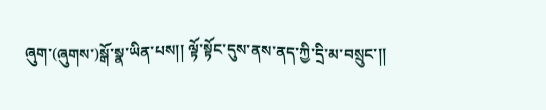ཞུག་(ཞུགས་)སྒོ་སྣ་ཡིན་པས།། ལྟོ་སྟོང་དུས་ནས་ནད་ཀྱི་དྲི་མ་བསྲུང་།།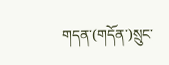གདན་(གདོན་)སྲུང་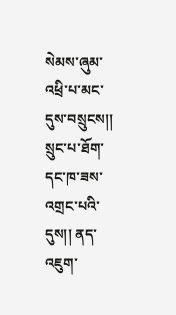སེམས་ཞུམ་འཕྲི་པ་མང་དུས་བསྲུངས།། སྲུང་པ་ཐོག་དང་ཁ་ཟས་འགྲང་པའི་དུས།། ནད་འཇུག་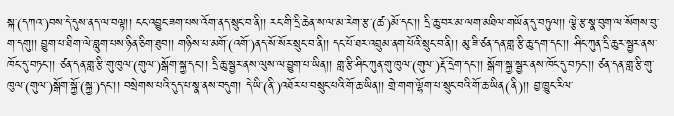སྐ་(དཀའ་)བས་དེ་དུས་ནད་ལ་བལྟ།། ངང་འབྱུང་ཟག་པས་འོག་ནད་སྲུང་བ་ནི།། རང་གི་དྲི་ཆེན་ས་ལ་མ་རེག་རྩ་(ཚ་)མོ་དང་།། དྲི་ཆུ་བར་མ་ལག་མཐིལ་གཡོན་དུ་བཏུལ།། ལྕེ་རྩ་སྣ་བུག་ལ་སོགས་བུ་ག་དགུ།། བྱུག་པ་ཐིག་ལེ་བླུག་པས་ཉིན་ཅིག་ཐུབ།། གཉིས་པ་མགོ་(འགོ་)ནད་སོ་སོར་སྲུང་བ་ནི།། དང་པོ་ཐར་འབྲུམ་ནག་པོའི་སྲུང་བ་ནི།། མུ་ཟི་ཙན་དན་གླ་རྩི་ཆུ་དག་དང་།། ཤིང་ཀུན་དྲི་ཆུར་སྦྱར་ནས་ཁོང་དུ་བཏང་།། ཙན་དན་གླ་རྩི་གུ་ཁུལ་(གུལ་)སྒོག་སྐྱ་དང་།། དྲི་ཆུ་སྦྱར་ནས་ལུས་ལ་བྱུག་པ་ཡིན།། གླ་རྩི་ཤིང་ཀུན་གུ་ཁུལ་(གུལ་)རྡོ་དྲེག་དང་།། སྒོག་སྐྱ་སྦྱར་ནས་ཁོང་དུ་བཏང་།། ཙན་དན་གླ་རྩི་གུ་ཁུལ་(གུལ་)སྒོག་སྐྱོ་(སྐྱ་)དང་།། བསྲེགས་པའི་དུད་པ་སྣ་ནས་བདུག། དེ་ཡི་(ནི་)འཐོར་པ་བསྲུང་པའི་གོ་ཆ་ཡིན།། གྲེ་གག་ལྷོག་པ་སྲུང་བའི་གོ་ཆ་ཡིན(ནི)།། བྱ་ཁྱུང་རིལ་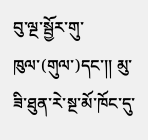བུ་ལྔ་སྦྱོར་གུ་ཁུལ་(གུལ་)དང་།། མུ་ཟི་ཐུན་རེ་སྔ་མོ་ཁོང་དུ་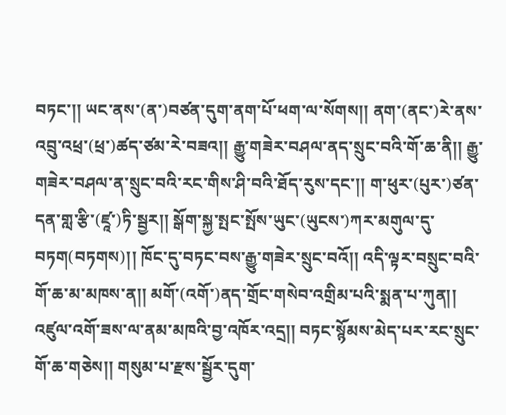བཏང་།། ཡང་ནས་(ན་)བཙན་དུག་ནག་པོ་ཕག་ལ་སོགས།། ནག་(ནང་)རེ་ནས་འབྲུ་འཕྲ་(ཕྲ་)ཚད་ཙམ་རེ་བཟའ།། རྒྱུ་གཟེར་བཤལ་ནད་སྲུང་བའི་གོ་ཆ་ནི།། རྒྱུ་གཟེར་བཤལ་ན་སྲུང་བའི་རང་གིས་ཤི་བའི་ཐོད་རུས་དང་།། ག་ཕུར་(པུར་)ཙན་དན་གླ་རྩི་(ཛཱ་)ཏི་སྦྱར།། སྒོག་སྐྱ་སྤང་སྤོས་ཡུང་(ཡུངས་)ཀར་མགུལ་དུ་བཏག(བཏགས)།། ཁོང་དུ་བཏང་བས་རྒྱུ་གཟེར་སྲུང་བའོ།། འདི་ལྟར་བསྲུང་བའི་གོ་ཆ་མ་མཁས་ན།། མགོ་(འགོ་)ནད་གྲོང་གསེབ་འགྲིམ་པའི་སྨན་པ་ཀུན།། འཛུལ་འགོ་ཟས་ལ་ནམ་མཁའི་བྱ་འཁོར་འདྲ།། བཏང་སྙོམས་མེད་པར་རང་སྲུང་གོ་ཆ་གཅེས།། གསུམ་པ་རྫས་སྦྱོར་དུག་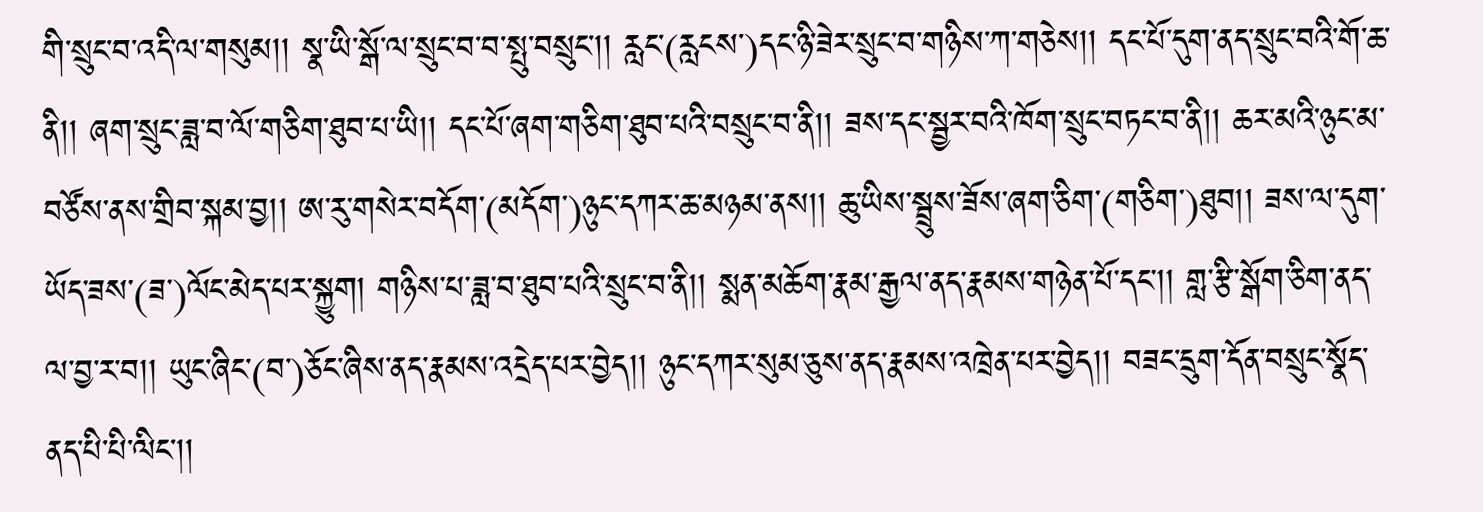གི་སྲུང་བ་འདི་ལ་གསུམ།། སྣ་ཡི་སྒོ་ལ་སྲུང་བ་བ་སྤུ་བསྲུང་།། རླང་(རླངས་)དང་ཉི་ཟེར་སྲུང་བ་གཉིས་ཀ་གཅེས།། དང་པོ་དུག་ནད་སྲུང་བའི་གོ་ཆ་ནི།། ཞག་སྲུང་ཟླ་བ་ལོ་གཅིག་ཐུབ་པ་ཡི།། དང་པོ་ཞག་གཅིག་ཐུབ་པའི་བསྲུང་བ་ནི།། ཟས་དང་སྦྱར་བའི་ཁོག་སྲུང་བཏང་བ་ནི།། ཆར་མའི་ཉུང་མ་བཙོས་ནས་གྲིབ་སྐམ་བྱ།། ཨ་རུ་གསེར་བདོག་(མདོག་)ཉུང་དཀར་ཆ་མཉམ་ནས།། ཆུ་ཡིས་སྦྲུས་ཟོས་ཞག་ཅིག་(གཅིག་)ཐུབ།། ཟས་ལ་དུག་ཡོད་ཟས་(ཟ་)ལོང་མེད་པར་སྐྱུག། གཉིས་པ་ཟླ་བ་ཐུབ་པའི་སྲུང་བ་ནི།། སྨན་མཆོག་རྣམ་རྒྱལ་ནད་རྣམས་གཉེན་པོ་དང་།། གླ་རྩི་སྒོག་ཅིག་ནད་ལ་བྱ་ར་བ།། ཡུང་ཞིང་(བ་)ཅོང་ཞིས་ནད་རྣམས་འདྲེད་པར་བྱེད།། ཉུང་དཀར་སུམ་ཅུས་ནད་རྣམས་འཁྲེན་པར་བྱེད།། བཟང་དྲུག་དོན་བསྲུང་སྣོད་ནད་པི་པི་ལིང་།།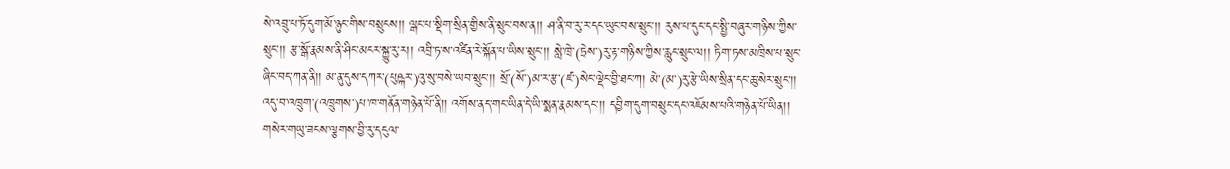སེ་འབྲུ་པ་ཏོ་དུག་མོ་ཉུང་གིས་བསྲུངས།། ལྒང་པ་སྡིག་སྲིན་གྱིས་ནི་སྲུང་བས་ན།། ཤ་ནི་བ་རུ་ར་དང་ཡུང་བས་སྲུང་།། རུས་པ་དུང་དང་སྤྱི་བཞུར་གཉིས་ཀྱིས་སྲུང་།། རྩ་སྒོ་རྣམས་ནི་ཤིང་མངར་སྐྱུ་རུ་ར།། འབྲི་ཏ་ས་འཛིན་རེ་སྐོན་པ་ཡིས་སྲུང་།། སླེ་ཁྲེ་(ཏྲེས་)རུ་རྟ་གཉིས་ཀྱིས་རླུང་སྲུང་ལ།། ཏིག་ཏས་མཁྲིས་པ་སྲུང་ཞིང་བད་ཀན་ནི།། མ་ནུ་དུས་དཀར་(པུཥྐར་)འུ་སུ་བསེ་ཡབ་སྲུང་།། སྲོ་(སོ་)མ་ར་རྩ་(ཛ་)སེང་ལྡེང་བྱི་ཐང་ཀ། མེ་(མ་)རུ་རྩེ་ཡིས་སྲིན་དང་ཆུ་སེར་སྲུང་།། འདུ་བ་འཁྲུག་(འཁྲུགས་)པ་ཁ་གནོན་གཉེན་པོ་ནི།། འགོས་ནད་གང་ཡིན་དེ་ཡི་སྨན་རྣམས་དང་།། དབྱིག་དུག་བསྲུང་དང་འཇོམས་པའི་གཉེན་པོ་ཡིན།། གསེར་གཡུ་ཟངས་ལྕགས་བྱི་རུ་དངུལ་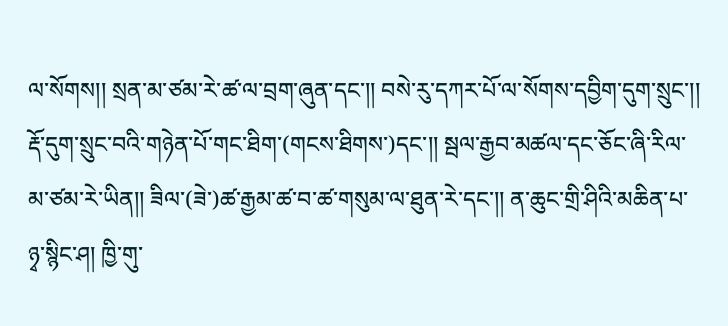ལ་སོགས།། སྲན་མ་ཙམ་རེ་ཚ་ལ་བྲག་ཞུན་དང་།། བསེ་རུ་དཀར་པོ་ལ་སོགས་དབྱིག་དུག་སྲུང་།། རྡོ་དུག་སྲུང་བའི་གཉེན་པོ་གང་ཐིག་(གངས་ཐིགས་)དང་།། སྦལ་རྒྱབ་མཚལ་དང་ཅོང་ཞི་རིལ་མ་ཙམ་རེ་ཡིན།། ཟིལ་(ཟེ་)ཚ་རྒྱམ་ཚ་བ་ཚ་གསུམ་ལ་ཐུན་རེ་དང་།། ན་ཆུང་གྲི་ཤིའི་མཆིན་པ་ཉྭ་སྙིང་ཤ། ཁྱི་གུ་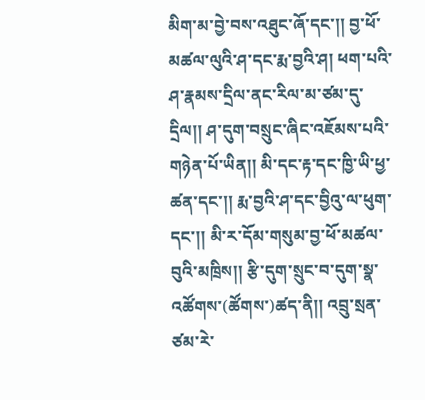མིག་མ་བྱེ་བས་འཐུང་ཞོ་དང་།། བྱ་ཕོ་མཚལ་ལུའི་ཤ་དང་རྨ་བྱའི་ཤ། ཕག་པའི་ཤ་རྣམས་དྲིལ་ནང་རིལ་མ་ཙམ་དུ་དྲིལ།། ཤ་དུག་བསྲུང་ཞིང་འཇོམས་པའི་གཉེན་པོ་ཡིན།། མི་དང་རྟ་དང་ཁྱི་ཡི་ཕྱ་ཚན་དང་།། རྨ་བྱའི་ཤ་དང་བྱིའུ་ལ་ཕུག་དང་།། མི་ར་དོམ་གསུམ་བྱ་ཕོ་མཚལ་བུའི་མཁྲིས།། རྩི་དུག་སྲུང་བ་དུག་སྣ་འཚོགས་(ཚོགས་)ཚད་ནི།། འབྲུ་སྲན་ཙམ་རེ་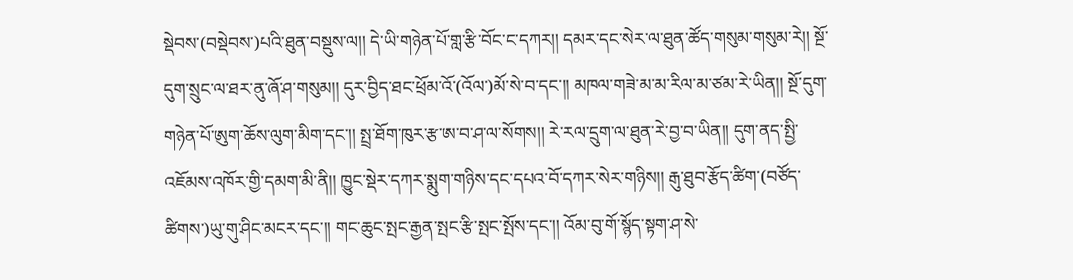སྡེབས་(བསྡེབས་)པའི་ཐུན་བསྡུས་ལ།། དེ་ཡི་གཉེན་པོ་གླ་རྩི་བོང་ང་དཀར།། དམར་དང་སེར་ལ་ཐུན་ཚོད་གསུམ་གསུམ་རེ།། སྔོ་དུག་སྲུང་ལ་ཐར་ནུ་ཞོ་ཤ་གསུམ།། དུར་བྱིད་ཐང་ཕྲོམ་འོ་(འོལ་)མོ་སེ་བ་དང་།། མཁལ་གཟེ་མ་མ་རིལ་མ་ཙམ་རེ་ཡིན།། སྔོ་དུག་གཉེན་པོ་ཨུག་ཆོས་ལུག་མིག་དང་།། སྤྲ་ཐོག་ཁུར་རྩ་ཨ་བ་ཤ་ལ་སོགས།། རེ་རལ་དྲུག་ལ་ཐུན་རེ་བྱ་བ་ཡིན།། དུག་ནད་སྤྱི་འཇོམས་འཁོར་གྱི་དམག་མི་ནི།། ཁྱུང་སྡེར་དཀར་སྨུག་གཉིས་དང་དཔའ་བོ་དཀར་སེར་གཉིས།། རྒུ་ཐུབ་རྩོད་ཚིག་(བཙོད་ཚིགས་)ཡུ་གུ་ཤིང་མངར་དང་།། གང་ཆུང་སྤང་རྒྱན་སྤང་རྩི་སྤང་སྤོས་དང་།། འོམ་བུ་གོ་སྙོད་སྟག་ཤ་སེ་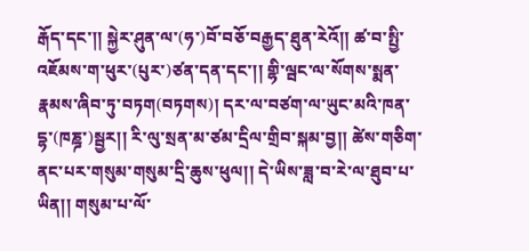རྒོད་དང་།། སྐྱེར་ཤུན་ལ་(ཧ་)བོ་བཅོ་བརྒྱད་ཐུན་རེའོ།། ཚ་བ་སྤྱི་འཇོམས་ག་ཕུར་(པུར་)ཙན་དན་དང་།། གྷི་ལྦང་ལ་སོགས་སྨན་རྣམས་ཞིབ་ཏུ་བཏག(བཏགས)། དར་ལ་བཙག་ལ་ཡུང་མའི་ཁན་དྷ་(ཁཎྜ་)སྦྱར།། རི་ལུ་སྲན་མ་ཙམ་དྲིལ་གྲིབ་སྐམ་བྱ།། ཚེས་གཅིག་ནང་པར་གསུམ་གསུམ་དྲི་ཆུས་ཕུལ།། དེ་ཡིས་ཟླ་བ་རེ་ལ་ཐུབ་པ་ཡིན།། གསུམ་པ་ལོ་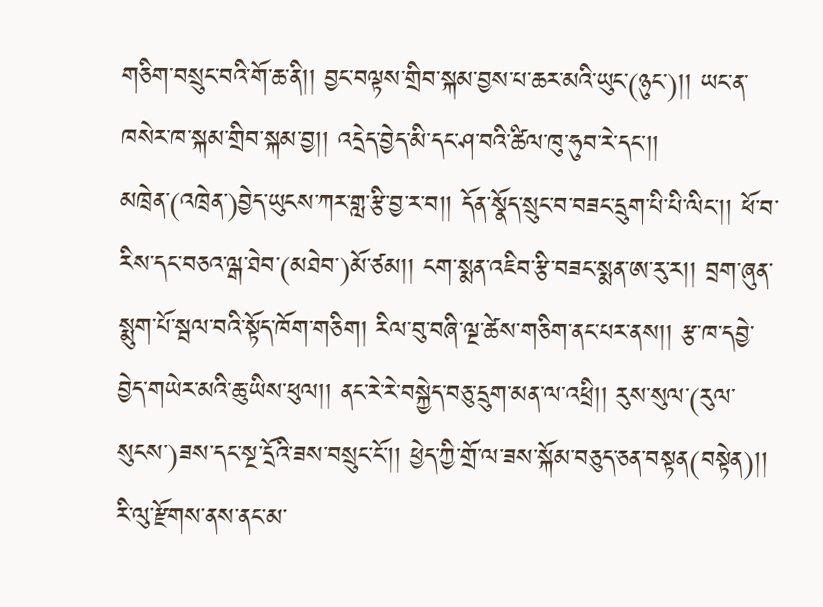གཅིག་བསྲུང་བའི་གོ་ཆ་ནི།། བྱང་བལྟས་གྲིབ་སྐམ་བྱས་པ་ཆར་མའི་ཡུང་(ཉུང་)།། ཡང་ན་ཁསེར་ཁ་སྐམ་གྲིབ་སྐམ་བྱ།། འདྲེད་བྱེད་མི་དང་ཤ་བའི་ཚིལ་ཁུ་ཧུབ་རེ་དང་།། མཁྲེན་(འཁྲེན་)བྱེད་ཡུངས་ཀར་གླ་རྩི་བྱ་ར་བ།། དོན་སྣོད་སྲུང་བ་བཟང་དྲུག་པི་པི་ལིང་།། ཕོ་བ་རིས་དང་བཅའ་ལྒ་ཐེབ་(མཐེབ་)མོ་ཙམ།། ངག་སྨན་འཇིབ་རྩི་བཟང་སྨན་ཨ་རུ་ར།། བྲག་ཞུན་སྨུག་པོ་སྦལ་བའི་སྟོད་ཁོག་གཅིག། རིལ་བུ་བཞི་ལྔ་ཚེས་གཅིག་ནང་པར་ནས།། རྩ་ཁ་དབྱེ་བྱེད་གཡེར་མའི་ཆུ་ཡིས་ཕུལ།། ནང་རེ་རེ་བསྐྱེད་བཅུ་དྲུག་མན་ལ་འཕྲི།། རུས་སུལ་(རུལ་སུངས་)ཟས་དང་སྔ་དྲོའི་ཟས་བསྲུང་ངོ་།། ཕྱེད་ཀྱི་གྲོ་ལ་ཟས་སྐོམ་བཅུད་ཅན་བསྟན(བསྟེན)།། རི་ལུ་རྫོགས་ནས་ནང་མ་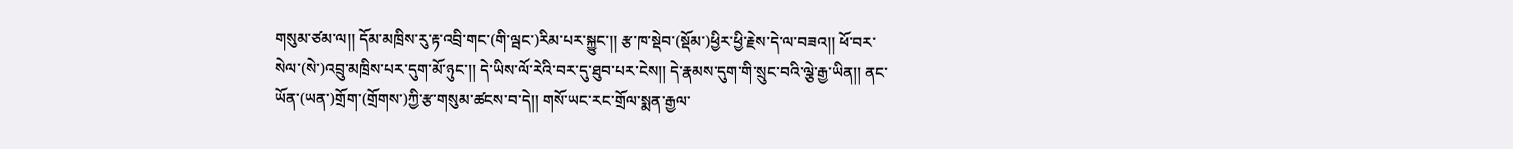གསུམ་ཙམ་ལ།། དོམ་མཁྲིས་རུ་རྟ་འབྲི་གང་(གི་ལྦང་)རིམ་པར་སྐྱུང་།། རྩ་ཁ་སྡེབ་(སྡོམ་)ཕྱིར་ཕྱི་རྗེས་དེ་ལ་བཟའ།། ཕོ་བར་སེལ་(སེ་)འབྲུ་མཁྲིས་པར་དུག་མོ་ཉུང་།། དེ་ཡིས་ལོ་རེའི་བར་དུ་ཐུབ་པར་ངེས།། དེ་རྣམས་དུག་གི་སྲུང་བའི་ལྕེ་རྒྱ་ཡིན།། ནང་ཡོན་(ཡན་)གྲོག་(གྲོགས་)ཀྱི་རྩ་གསུམ་ཚངས་བ་དེ།། གསོ་ཡང་རང་གྲོལ་སྨན་རྒྱལ་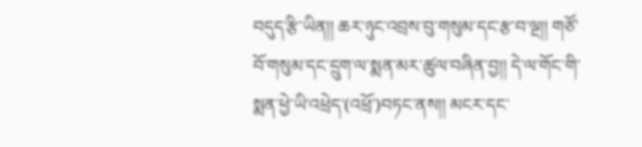བདུད་རྩི་ཡིན།། ཆར་ཉུང་འབྲས་བུ་གསུམ་དང་རྩ་བ་ལྔ།། གཙོ་བོ་གསུམ་དང་དྲུག་ལ་སྨན་མར་ཚུལ་བཞིན་བྱ།། དེ་ལ་གོང་གི་སྨན་ཕྱེ་ཡི་འཕྲེད་(འཕྲོ་)བཏང་ནས།། མངར་དང་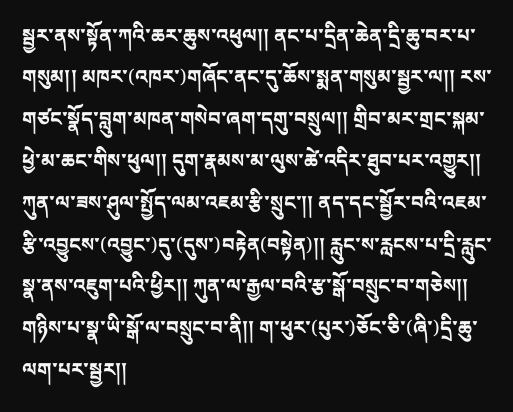སྦྱར་ནས་སྟོན་ཀའི་ཆར་ཆུས་འཕུལ།། ནང་པ་དྲིན་ཆེན་དྲི་ཆུ་བར་པ་གསུམ།། མཁར་(འཁར་)གཞོང་ནང་དུ་ཆོས་སྨན་གསུམ་སྦྱར་ལ།། རས་གཙང་སྣོད་བླུག་མཁན་གསེབ་ཞག་དགུ་བསྲུལ།། གྲིབ་མར་གྲང་སྐམ་ཕྱེ་མ་ཆང་གིས་ཕུལ།། དུག་རྣམས་མ་ལུས་ཚེ་འདིར་ཐུབ་པར་འགྱུར།། ཀུན་ལ་ཟས་ཤུལ་སྤྱོད་ལམ་འཇམ་རྩི་སྲུང་།། ནད་དང་སྦྱོར་བའི་འཇམ་རྩི་འབྱུངས་(འབྱུང་)དུ་(དུས་)བརྟེན(བསྟེན)།། རླུང་ས་རླངས་པ་དྲི་རླུང་སྣ་ནས་འཇུག་པའི་ཕྱིར།། ཀུན་ལ་རྒྱལ་བའི་རྩ་སྒོ་བསྲུང་བ་གཅེས།། གཉིས་པ་སྣ་ཡི་སྒོ་ལ་བསྲུང་བ་ནི།། ག་ཕུར་(པུར་)ཅོང་ཅི་(ཞི་)དྲི་ཆུ་ལག་པར་སྦྱར།།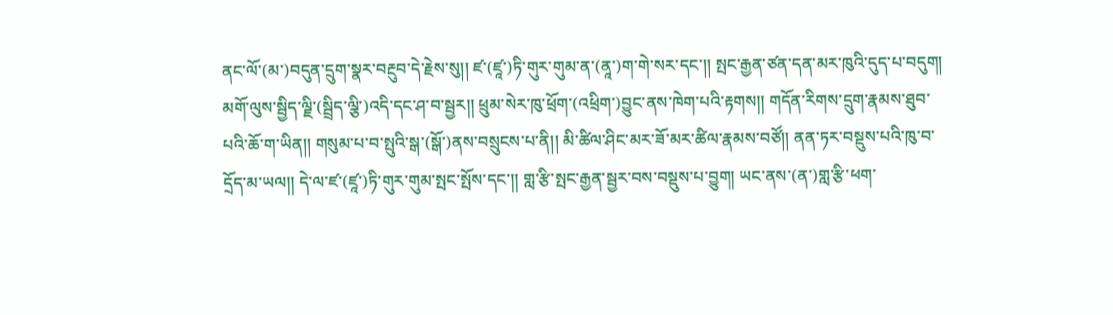ནང་ལོ་(མ་)བདུན་དྲུག་སྣར་བརྔུབ་དེ་རྗེས་སུ།། ཛ་(ཛཱ་)ཏི་གུར་གུམ་ན་(ནཱ་)ག་གེ་སར་དང་།། སྤང་རྒྱན་ཙན་དན་མར་ཁུའི་དུད་པ་བདུག། མགོ་ལུས་སྦྱིད་ལྗི་(སྦྲིད་ལྕི་)འདི་དང་ཤ་བ་སྦྱར།། ཕྲུམ་སེར་ཁུ་ཕྲོག་(འཕྲིག་)བྱུང་ནས་ཁེག་པའི་རྟགས།། གདོན་རིགས་དྲུག་རྣམས་ཐུབ་པའི་ཆོ་ག་ཡིན།། གསུམ་པ་བ་སྤུའི་སྒ་(སྒོ་)ནས་བསྲུངས་པ་ནི།། མི་ཚིལ་ཤིང་མར་ཟོ་མར་ཚིལ་རྣམས་བཙོ།། ནན་ཏར་བསྡུས་པའི་ཁུ་བ་དྲོད་མ་ཡལ།། དེ་ལ་ཛ་(ཛཱ་)ཏི་གུར་གུམ་སྤང་སྤོས་དང་།། གླ་རྩི་སྤང་རྒྱན་སྦྱར་བས་བསྡུས་པ་བྱུག། ཡང་ནས་(ན་)གླ་རྩི་ཕག་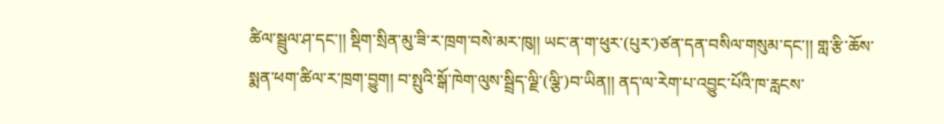ཚིལ་སྦྲུལ་ཤ་དང་།། སྡིག་སྲིན་མུ་ཟི་ར་ཁྲག་བསེ་མར་ཁུ།། ཡང་ན་ག་ཕུར་(པུར་)ཙན་དན་བསིལ་གསུམ་དང་།། གླ་རྩི་ཆོས་སྨན་ཕག་ཚིལ་ར་ཁྲག་བྱུག། བ་སྤུའི་སྒོ་ཁེག་ལུས་སྦྲིད་ལྗི་(ལྕི་)བ་ཡིན།། ནད་ལ་རེག་པ་འབྱུང་པོའི་ཁ་རླངས་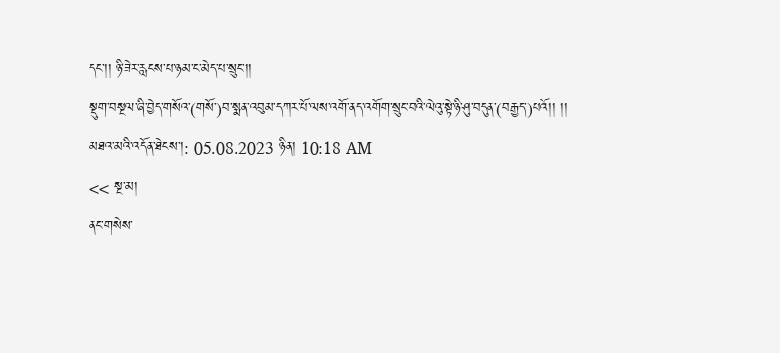དང་།། ཉི་ཟེར་རླངས་པ་ཉམ་ང་མེད་པ་སྲུང་།།
སྡུག་བསྔལ་ཞི་བྱེད་གསོའ་(གསོ་)བ་སྨན་འབུམ་དཀར་པོ་ལས་འགོ་ནད་འགོག་སྲུང་བའི་ལེའུ་སྟེ་ཉི་ཤུ་བདུན་(བརྒྱད་)པའོ།། །།
མཐའ་མའི་འདོན་ཐེངས་།: 05.08.2023 ཉིན། 10:18 AM
<< སྔ་མ།
ནང་གསེས་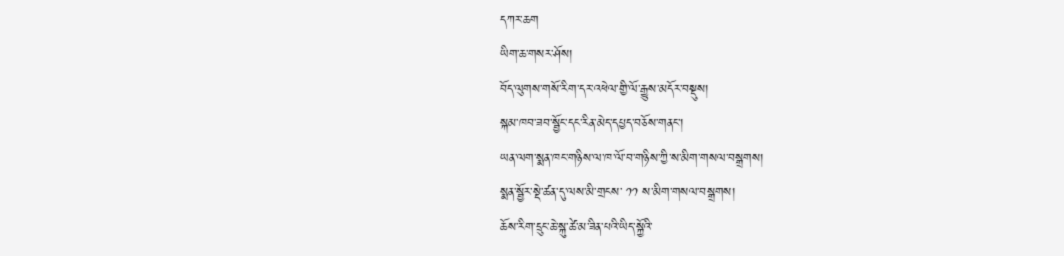དཀར་ཆག
ཡིག་ཆ་གསར་ཤོས།
བོད་ལུགས་གསོ་རིག་དར་འཕེལ་གྱི་ལོ་རྒྱུས་མདོར་བསྡུས།
སྐམ་ཁབ་ཟབ་སྦྱོང་དང་རིན་མེད་དཔྱད་བཅོས་གནང་།
ཡན་ལག་སྨན་ཁང་གཉིས་ལ་ཁ་ལོ་བ་གཉིས་ཀྱི་ས་མིག་གསལ་བསྒྲགས།
སྨན་སྦྱོར་སྡེ་ཚན་དུ་ལས་མི་གྲངས་ ༡༡ ས་མིག་གསལ་བསྒྲགས།
ཆོས་རིག་དྲུང་ཆེ་སྐུ་ཚེ་མ་ཟིན་པའི་ཡིད་སྐྱོའི་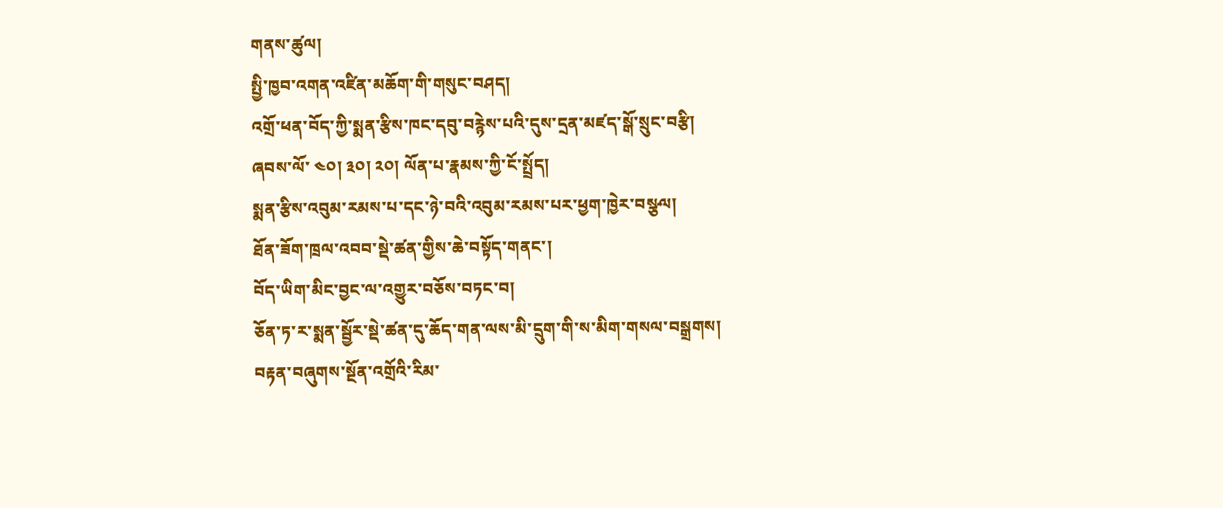གནས་ཚུལ།
སྤྱི་ཁྱབ་འགན་འཛིན་མཆོག་གི་གསུང་བཤད།
འགྲོ་ཕན་བོད་ཀྱི་སྨན་རྩིས་ཁང་དབུ་བརྙེས་པའི་དུས་དྲན་མཛད་སྒོ་སྲུང་བརྩི།
ཞབས་ལོ་ ༤༠། ༣༠། ༢༠། ལོན་པ་རྣམས་ཀྱི་ངོ་སྤྲོད།
སྨན་རྩིས་འབུམ་རམས་པ་དང་ཉེ་བའི་འབུམ་རམས་པར་ཕྱག་ཁྱེར་བསྩལ།
ཐོན་ཟོག་ཁྲལ་འབབ་སྡེ་ཚན་གྱིས་ཆེ་བསྟོད་གནང་།
བོད་ཡིག་མིང་བྱང་ལ་འགྱུར་བཅོས་བཏང་བ།
ཅོན་ཏ་ར་སྨན་སྦྱོར་སྡེ་ཚན་དུ་ཆོད་གན་ལས་མི་དྲུག་གི་ས་མིག་གསལ་བསྒྲགས།
བརྟན་བཞུགས་སྔོན་འགྲོའི་རིམ་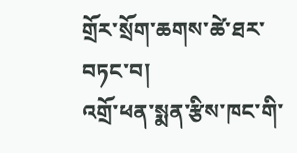གྲོར་སྲོག་ཆགས་ཚེ་ཐར་བཏང་བ།
འགྲོ་ཕན་སྨན་རྩིས་ཁང་གི་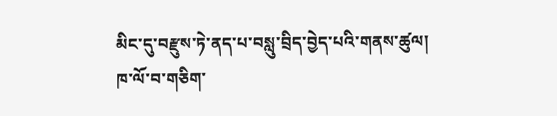མིང་དུ་བརྫུས་ཏེ་ནད་པ་བསླུ་བྲིད་བྱེད་པའི་གནས་ཚུལ།
ཁ་ལོ་བ་གཅིག་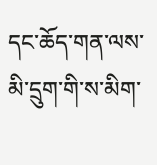དང་ཆོད་གན་ལས་མི་དྲུག་གི་ས་མིག་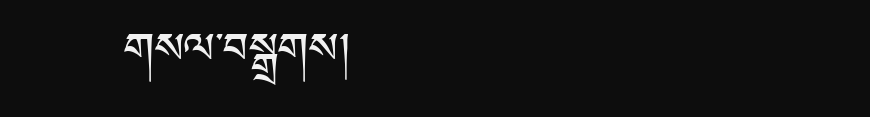གསལ་བསྒྲགས།